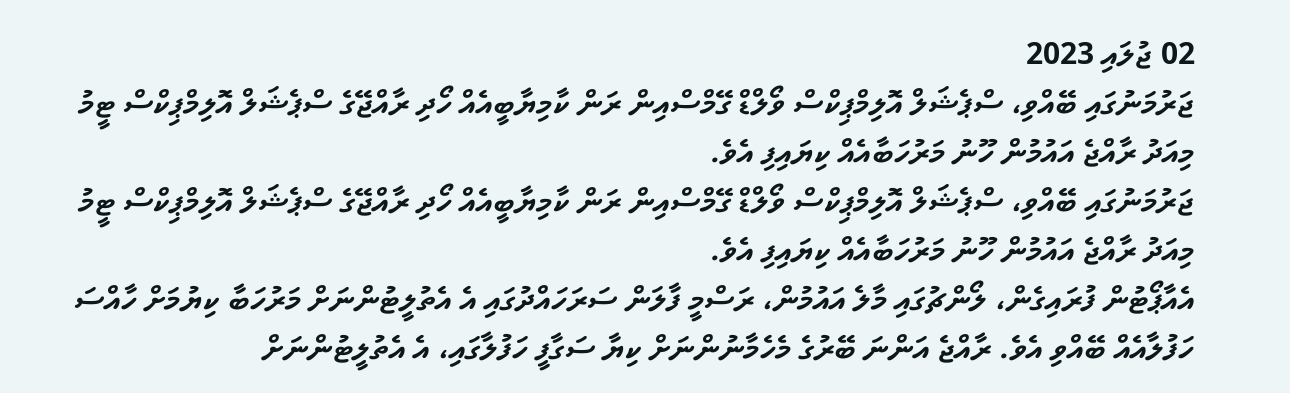02 ޖުލައި 2023
ޖަރުމަނުގައި ބޭއްވި، ސްޕެޝަލް އޮލިމްޕިކްސް ވޯލްޑް ގޭމްސްއިން ރަން ކާމިޔާބީއެއް ހޯދި ރާއްޖޭގެ ސްޕެޝަލް އޮލިމްޕިކްސް ޓީމު މިއަދު ރާއްޖެ އައުމުން ހޫނު މަރުހަބާއެއް ކިޔައިފި އެވެ.
ޖަރުމަނުގައި ބޭއްވި، ސްޕެޝަލް އޮލިމްޕިކްސް ވޯލްޑް ގޭމްސްއިން ރަން ކާމިޔާބީއެއް ހޯދި ރާއްޖޭގެ ސްޕެޝަލް އޮލިމްޕިކްސް ޓީމު މިއަދު ރާއްޖެ އައުމުން ހޫނު މަރުހަބާއެއް ކިޔައިފި އެވެ.
އެއާޕޯޓުން ފުރައިގެން، ލޯންޗުގައި މާލެ އައުމުން، ރަސްމީ ފާލަން ސަރަހައްދުގައި އެ އެތުލީޓުންނަށް މަރުހަބާ ކިޔުމަށް ހާއްސަ ހަފުލާއެއް ބޭއްވި އެވެ. ރާއްޖެ އަންނަ ބޭރުގެ މެހެމާނުންނަށް ކިޔާ ސަގާފީ ހަފުލާގައި، އެ އެތުލީޓުންނަށް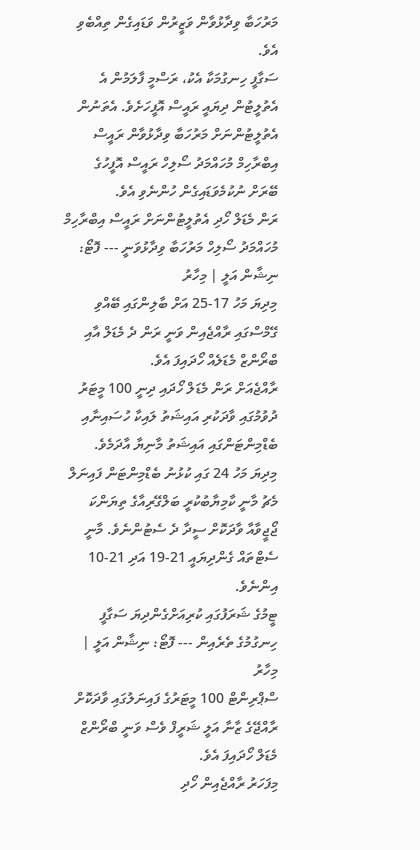މަރުހަބާ ވިދާޅުވާން ވަޒީރުން ވަޑައިގެން ތިއްބެވި އެވެ.
ސަގާފީ ހިނގުމަކާ އެކު، ރަސްމީ ފާލަމުން އެ އެތުލީޓުން ދިޔައީ ރައީސް އޮފީހަށެވެ. އެތަނުން އެތުލީޓުންނަށް މަރުހަބާ ވިދާޅުވާން ރައީސް އިބްރާހިމް މުހައްމަދު ސޯލިހް ރައީސް އޮފީހުގެ ބޭރަށް ނުކުމެވަޑައިގެން ހުންނެވި އެވެ.
ރަން މެޑަލް ހޯދި އެތުލީޓުންނަށް ރައީސް އިބްރާހިމް މުހައްމަދު ސޯލިހް މަރުހަބާ ވިދާޅުވަނީ --- ފޮޓޯ: ނިޝާން އަލީ | މިހާރު
މިދިޔަ މަހު 17-25 އަށް ބާލިންގައި ބޭއްވި ގޭމްސްގައި ރާއްޖެއިން ވަނީ ރަން ދެ މެޑަލް އާއި ބްރޯންޒް މެޑަލެއް ހޯދައިފަ އެވެ.
ރާއްޖެއަށް ރަން މެޑަލް ހޯދައި ދިނީ 100 މީޓަރު ދުވުމުގައި ވާދަކުރި އައިޝަތު ލައިކާ ހުސައިނާއި ބެޑްމިންޓަންގައި އައިޝަތު މާނިޔާ އާދަމެވެ.
މިދިޔަ މަހު 24 ގައި ކުޅުނު ބެޑްމިންޓަން ފައިނަލް މެޗު މާނީ ކާމިޔާބުކުރީ ބަލްގޭރިއާގެ ތިޔަންކަ ޖޯޖީވާއާ ވާދަކޮށް ސީދާ ދެ ސެޓުންނެވެ. މާނީ ސެޓްތައް ގެންދިޔައީ 21-19 އަދި 21-10 އިންނެވެ.
ޓީމުގެ ޝަރަފުގައި ކުރިއަށްގެންދިޔަ ސަގާފީ ހިނގުމުގެ ތެރެއިން --- ފޮޓޯ: ނިޝާން އަލީ | މިހާރު
ސްޕްރިންޓް 100 މީޓަރުގެ ފައިނަލުގައި ވާދަކޮށް ރާއްޖޭގެ ޒާނާ އަލީ ޝަރީފް ވެސް ވަނީ ބްރޯންޒް މެޑަލް ހޯދައިފަ އެވެ.
މިފަހަރު ރާއްޖެއިން ހޯދި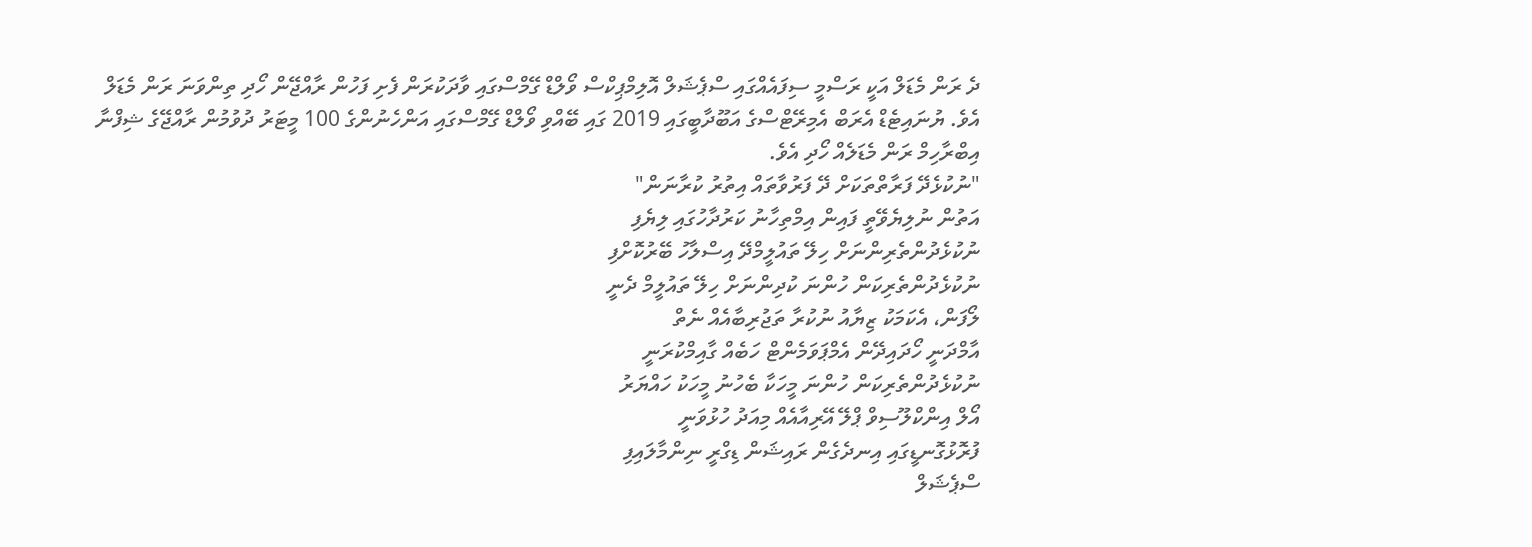ދެ ރަން މެޑަލް އަކީ ރަސްމީ ސިފައެއްގައި ސްޕެޝަލް އޮލިމްޕިކްސް ވޯލްޑް ގޭމްސްގައި ވާދަކުރަން ފެށި ފަހުން ރާއްޖޭން ހޯދި ތިންވަނަ ރަން މެޑަލް އެވެ. ޔުނައިޓެޑް އެރަބް އެމިރޭޓްސްގެ އަބޫދާބީގައި 2019 ގައި ބޭއްވި ވޯލްޑް ގޭމްސްގައި އަންހެނުންގެ 100 މީޓަރު ދުވުމުން ރާއްޖޭގެ ޝިފްނާ އިބްރާހިމް ރަން މެޑަލެއް ހޯދި އެވެ.
"ނުކުޅެދޭ ފަރާތްތަކަށް ދޭ ފަރުވާތައް އިތުރު ކުރާނަން"
އަތުން ނުލިޔެވޭތީ ފައިން އިމްތިހާނު ކަރުދާހުގައި ލިޔެފި
ނުކުޅެދުންތެރިންނަށް ހިލޭ ތައުލީމްދޭ އިސްލާހު ބޭރުކޮށްފި
ނުކުޅެދުންތެރިކަން ހުންނަ ކުދިންނަށް ހިލޭ ތައުލީމް ދެނީ
ލޯފަން، އެކަމަކު ޒިޔާއު ނުކުރާ ތަޖުރިބާއެއް ނެތް
އާމްދަނީ ހޯދައިދޭން އެމްޕަވަމެންޓް ހަބެއް ގާއިމްކުރަނީ
ނުކުޅެދުންތެރިކަން ހުންނަ މީހަކާ ބެހުނު މީހަކު ހައްޔަރު
އޯލް އިންކްލޫސިވް ޕްލޭ އޭރިއާއެއް މިއަދު ހުޅުވަނީ
ފުރޮޅުގޮނޑީގައި އިނދެގެން ރައިޝަން ޑިގްރީ ނިންމާލައިފި
ސްޕެޝަލް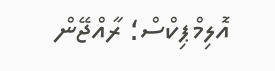އޮލިމްޕިކްސް؛ ރާއްޖޭން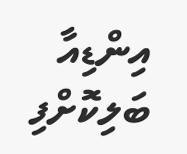އިންޑިއާ ބަލިކޮށްފި